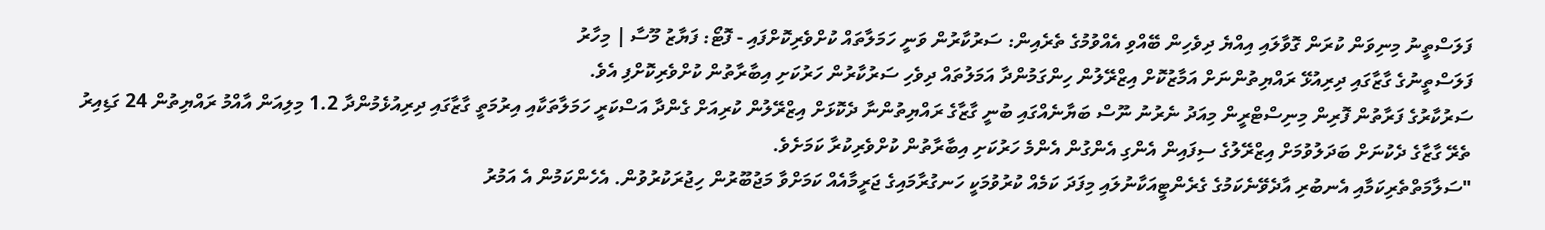ފަލަސްތީނު މިނިވަން ކުރަން ގޮވާލައި އިއްޔެ ދިވެހިން ބޭއްވި އެއްވުމުގެ ތެރެއިން: ސަރުކާރުން ވަނީ ހަމަލާތައް ކުށްވެރިކޮށްފައި - ފޮޓޯ: ފަޔާޒު މޫސާ | މިހާރު
ފަލަސްތީނުގެ ގާޒާގައި ދިރިއުޅޭ ރައްޔިތުންނަށް އަމާޒުކޮށް އިޒްރޭލުން ހިންގަމުންދާ އަމަލުތައް ދިވެހި ސަރުކާރުން ހަރުކަށި އިބާރާތުން ކުށްވެރިކޮށްފި އެވެ.
ސަރުކާރުގެ ފަރާތުން ފޮރިން މިނިސްޓްރީން މިއަދު ނެރުނު ނޫސް ބަޔާނެއްގައި ބުނީ ގާޒާގެ ރައްޔިތުންނާ ދެކޮޅަށް އިޒްރޭލުން ކުރިއަށް ގެންދާ އަސްކަރީ ހަމަލާތަކާއި އިރުމަތީ ގާޒާގައި ދިރިއުޅެމުންދާ 1.2 މިލިއަން އާއްމު ރައްޔިތުން 24 ގަޑިއިރު ތެރޭ ގާޒާގެ ދެކުނަށް ބަދަލުވުމަށް އިޒްރޭލުގެ ސިފައިން އެންގި އެންގުން އެންމެ ހަރުކަށި އިބާރާތުން ކުށްވެރިކުރާ ކަމަށެވެ.
"ސަލާމަތްތެރިކަމާއި އެނބުރި އާދެވޭނެކަމުގެ ގެރެންޓީއަކާނުލައި މިފަދަ ކަމެއް ކުރުވުމަކީ ހަނގުރާމައިގެ ޖަރީމާއެއް ކަމަށްވާ މަޖުބޫރުން ހިޖުރަކުރުވުން. އެހެންކަމުން އެ އަމުރު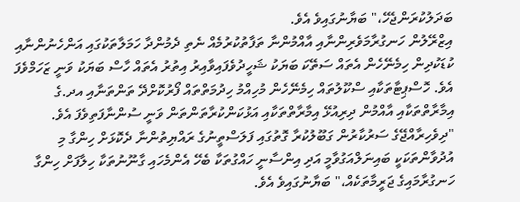ބަދަލުކުރަންޖެހޭ،" ބަޔާނުގައިވެ އެވެ.
އިޒްރޭލުން ހަނގުރާމަވެރިންނާއި އާއްމުންނާ ތަފާތުކުރުމެއް ނެތި ދެމުންދާ ހަމަލާތަކުގައި އަންހެނުންނާއި ކުޑަކުދިން ހިމެނޭހެން އެތައް ސަތޭކަ ބަޔަކު ޝަހީދުވެފައިވާއިރު އިތުރު އެތައް ހާސް ބަޔަކު ވަނީ ޒަހަމްވެފަ އެވެ. ހޮސްޕިޓާތަކާއި ސްކޫލުތައް ހިމެނޭހެން މުހިއްމު ހިދުމަތްތައް ފޯރުކޮށްދޭ ތަންތަނާއި އދ.ގެ އިމާރާތްތަކާއި އާއްމުން ދިރިއުޅޭ އިމާރާތްތަކާއި އަޅުކަންކުރާތަންތަން ވަނީ ސުންނާފަތިވެފަ އެވެ.
"ދިވެހިރާއްޖޭގެ ސަރުކާރުން ގަބޫލުކުރާ ގޮތުގައި ފަލަސްތީނުގެ ރައްޔިތުންނާ ދެކޮޅަށް ހިންގާ މި އުދުވާންތަކަކީ ބައިނަލްއަގުވާމީ އަދި އިންސާނީ ހައްގުތަކާ ބެހޭ އެންމެހައި ގާނޫނުތަކާ ހިލާފަށް ހިންގާ ހަނގުރާމައިގެ ޖަރީމާތަކެއް،" ބަޔާނުގައިވެ އެވެ.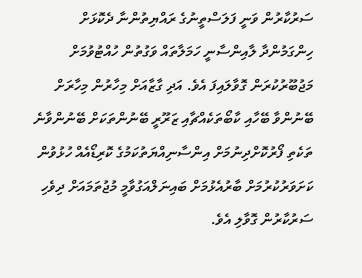ސަރުކާރުން ވަނީ ފަލަސްތީނުގެ ރައްޔިތުންނާ ދެކޮޅަށް ހިންގަމުންދާ ލާއިންސާނީ ހަމަލާތައް ވަގުތުން ހުއްޓުވުމަށް މަޖުބޫރުކުރަން ގޮވާލައިފަ އެވެ. އަދި ގާޒާއަށް މިހާރުން މިހާރަށް ބޭނުންވާ ބޭހާއި ކާބޯތަކެއްޗާއި ޒަރޫރީ ބޭނުންތަކަށް ބޭނުންވާނެ ތަކެތި ފޯރުކޮށްދިނުމަށް އިންސާނިއްޔަތުކަމުގެ ކޮރިޑޯއެއް ހުޅުވުން ކަށަވަރުކުރުމަށް ބާރުއެޅުމަށް ބައިނަލްއަގުވާމީ މުޖުތަމައަށް ދިވެހި ސަރުކާރުން ގޮވާލި އެވެ.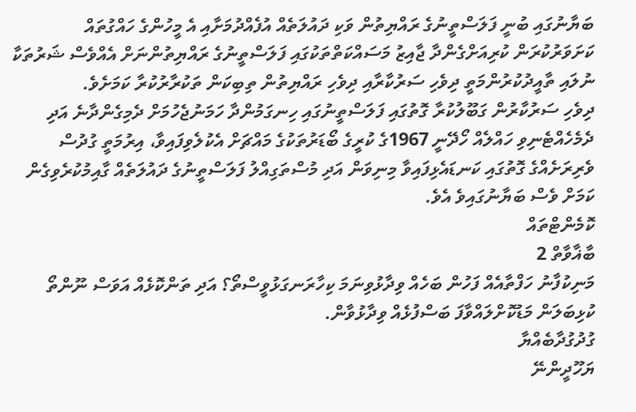ބަޔާނުގައި ބުނީ ފަލަސްތީނުގެ ރައްޔިތުން ވަކި ދައުލަތެއް އުފެއްދުމަށާއި އެ މީހުންގެ ހައްގުތައް ކަށަވަރުކުރަން ކުރިއަށްގެންދާ ޖާއިޒު މަސައްކަތްތަކުގައި ފަލަސްތީނުގެ ރައްޔިތުންނަށް އެއްވެސް ޝަރުތަކާ ނުލައި ތާއީދުކުރުންމަތީ ދިވެހި ސަރުކާރާއި ދިވެހި ރައްޔިތުން ތިބިކަން ތަކުރާރުކުރާ ކަމަށެވެ.
ދިވެހި ސަރުކާރުން ގަބޫލުކުރާ ގޮތުގައި ފަލަސްތީނުގައި ހިނގަމުންދާ ހަމަނުޖެހުމަށް ދެމިގެންދާނެ އަދި ދެމެހެއްޓެނިވި ހައްލެއް ހޯދޭނީ 1967ގެ ކުރީގެ ބޯޑަރުތަކުގެ މައްޗަށް އެކުލެވިފައިވާ، އިރުމަތީ ގުދުސް ވެރިރަށެއްގެ ގޮތުގައި ކަނޑައެޅިފައިވާ މިނިވަން އަދި މުސްތަގިއްލު ފަލަސްތީނުގެ ދައުލަތެއް ގާއިމުކުރެވިގެން ކަމަށް ވެސް ބަޔާނުގައިވެ އެވެ.
ކޮމެންޓްތައް
ބާޣާވާތް 2
މަނިކުފާނު ހަފްތާއެއް ފަހުން ބަހެއް ވިދާޅުވިނަމަ ކިހާރަނގަޅުވީސްތޯ؟ އަދި ތަންކޮޅެއް އަވަސް ނޫންތޯ ކުޅިބަލަން މަޑުކޮށްލައްވާފަ ބަސްފުޅެއް ވިދާޅުވާން.
ގުދުގުދާބެއްޔާ
ޔަހޫދީންނޭ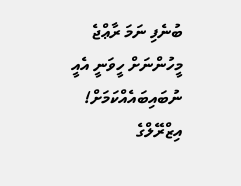ބުނެފި ނަމަ ރާޢްޖެ މީހުންނަށް ހީވަނީ އެއީ ނުބައިބައެއްކަމަށް! އިޒްރޭލްގެ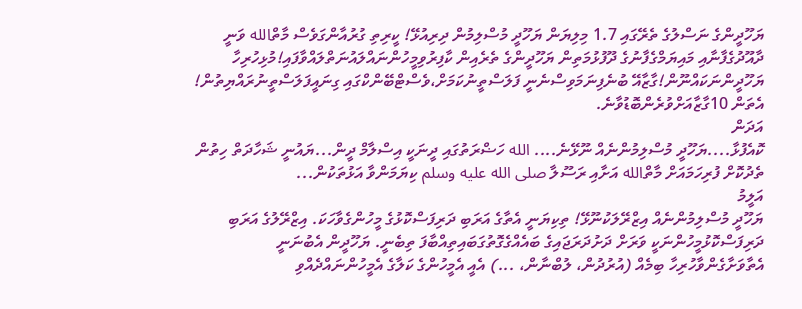ޔަހޫދީންގެ ނަސްލުގެ ތެރޭގައި 1.7 މިލިޔަން ޔަހޫދީ މުސްލިމުން ދިރިއުޅޭ! ކީރިތި ގުރުއާންގަވެސް މާތްالله ވަނީ ދާއޫދުގެފާނާއި މައިޔަމްގެފާނުގެ ދޫފުޅުމަތިން ޔަހޫދީންގެ ތެރެއިން ކާފިރުވިމީހުންނައްލައުނަތްލައްވާފައި!މުޅިހުރިހާ ޔަހޫދީންނަކައްނޫން!ގާޒާއޭ ބުނެފިނަމަވިސްނެނީ ފަލަސްތީނުކަމަށް،ވެސްޓްބޭންކްގައި ގިނައީފަލަސްތީނުރައްޔިތުން! އެތަން 10ގާޒާއަށްވުރެންބޮޑުވާނެ.
އަދަން
ކޮއެފުޅާ....ޔަހޫދީ މުސްލިމުންނެއް ނޫޅޭނެ.... الله ހަޟްރަތުގައި ދީނަކީ އިސްލާމް ދީން...ޔައުނީ ޝަހާދަތް ހިތުން ތެދުކޮށް ފުރިހަމައަށް މާތްالله އަށާއި ރަސޫލާ صلى الله عليه وسلم ކިޔަމަންވާ އަޅުތަކުން...
އަލީމު
ޔަހޫދީ މުސްލިމުންނެއް އިޒްރޭލަކުނޫޅޭ! ތިކިޔަނީ އެތާގެ އަރަބި ދަރިފަސްކޮޅުގެ މީހުންގެވާހަކަ. އިޒްރޭލުގެ އަރަބި ދަރިފަސްކޮޅުމީހުންނަކީ ވަރަށް ދަށުދަރަޖައިގެ ބައެއްގެގޮތުގަބައިތިއްބާފަ ތިބެނީ. ޔަހޫދީން އެބުނަނީ އެތާވަށާގެންވާހުރިހާ ބިމެއް (އުރުދުން، ލުބްނާން، ...) އެއީ އެމީހުންގެ ކަލާގެ އެމީހުންނައްދެއްވި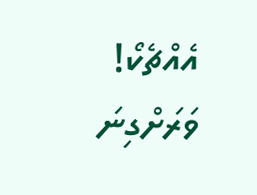އެއްޗެކޯ! ވަރަށްގިނަ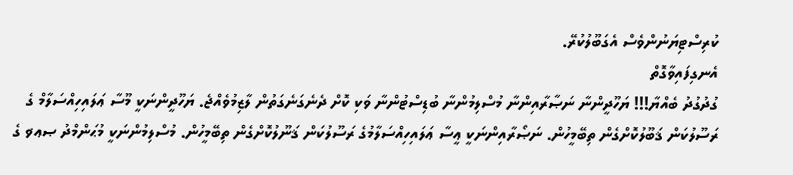ކުރިސްޓިޔަނުންވެސް އެގަބޫލުކުރޭ.
އެނގިފައިވާގޮތް
ގުދުގުދު ބެއްޔާ!!! ޔަހޫދީންނާ ނަޞާރާއިންނާ މުސްލިމުންނާ ބުޑިސްޓުންނާ ވަކި ކޮށް ދެނެގަނެގަތުން ލާޒިމުވެއްޖެ. ޔަހޫދީންނަކީ މޫސާ ޢަލައިހިއްސަލާމް ގެ ރަސޫލުކަން ޤަބޫލުކޮށްގެން ތިބޭމީހުން. ނަޞޯރާއިންނަކީ ޢީސާ ޢަލައިހިއްސަލާމުގެ ރަސޫލުކަން ޤަނޫލުކޮށްގެން ތިބޭމީހުން. މުސްލިމުންނަކީ މުޙަންމްދު ޞޢޥ ގެ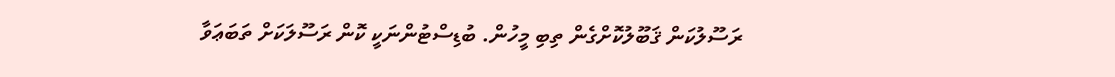ރަސޫލުކަން ޤަބޫލުކޮށްގެން ތިބި މީހުން. ބުޑިސްޓުންނަކީ ކޮން ރަސޫލަކަށް ތަބަޢަވާ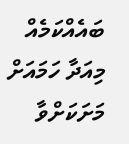ބައެއްކަމެއް މިއަދާ ހަމައަށް މަށަކަށްވާ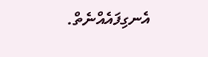އެނގިފައެއްނެތް.